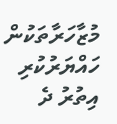މުޒާހަރާތަކުން ހައްޔަރުކުރި އިތުރު ދެ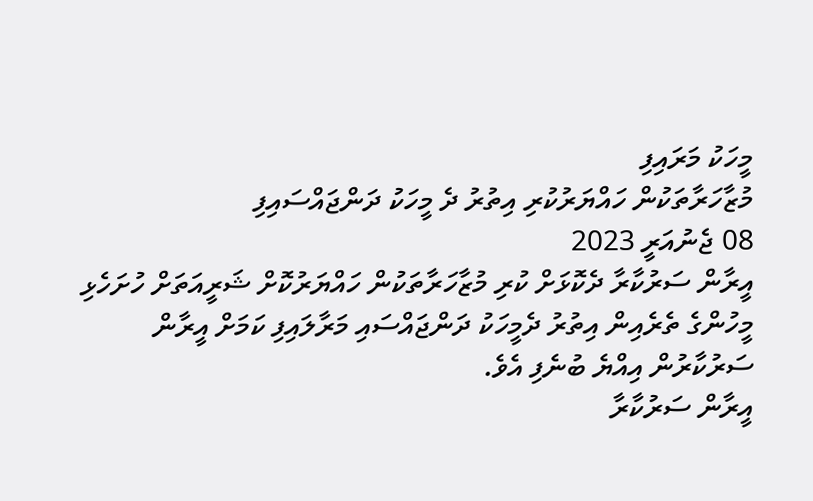މީހަކު މަރައިފި
މުޒާހަރާތަކުން ހައްޔަރުކުރި އިތުރު ދެ މީހަކު ދަންޖައްސައިފި
08 ޖެނުއަރީ 2023
އީރާން ސަރުކާރާ ދެކޮޅަށް ކުރި މުޒާހަރާތަކުން ހައްޔަރުކޮށް ޝަރީއަތަށް ހުށަހެޅި މީހުންގެ ތެރެއިން އިތުރު ދެމީހަކު ދަންޖައްސައި މަރާލައިފި ކަމަށް އީރާން ސަރުކާރުން އިއްޔެ ބުނެފި އެވެ.
އީރާން ސަރުކާރާ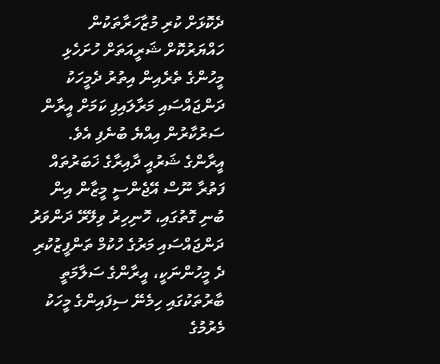ދެކޮޅަށް ކުރި މުޒާހަރާތަކުން ހައްޔަރުކޮށް ޝަރީއަތަށް ހުށަހެޅި މީހުންގެ ތެރެއިން އިތުރު ދެމީހަކު ދަންޖައްސައި މަރާލައިފި ކަމަށް އީރާން ސަރުކާރުން އިއްޔެ ބުނެފި އެވެ.
އީރާންގެ ޝަރުއީ ދާއިރާގެ ޚަބަރުތައް ފަތުރާ ނޫސް އޭޖެންސީ މީޒާން އިން ބުނި ގޮތުގައި، ހޮނިހިރު ވިލޭރޭ ދަންވަރު ދަންޖައްސައި މަރުގެ ހުކުމް ތަންފީޒުކުރި ދެ މީހުންނަކީ، އީރާންގެ ސަލާމަތީ ބާރުތަކުގައި ހިމެނޭ ސިފައިންގެ މީހަކު މެރުމުގެ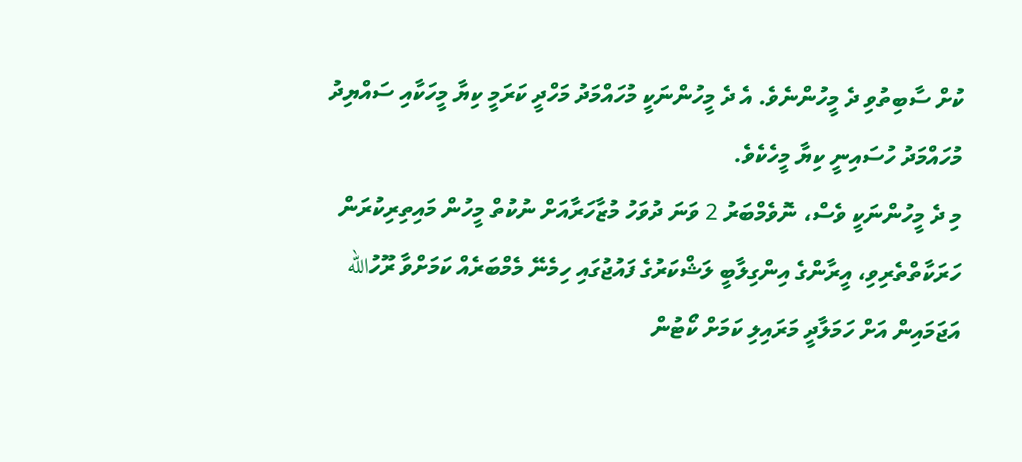ކުށް ސާބިތުވި ދެ މީހުންނެވެ. އެ ދެ މީހުންނަކީ މުހައްމަދު މަހްދީ ކަރަމީ ކިޔާ މީހަކާއި ސައްޔިދު މުހައްމަދު ހުސައިނީ ކިޔާ މީހެކެވެ.
މި ދެ މީހުންނަކީ ވެސް، ނޮވެމްބަރު 2 ވަނަ ދުވަހު މުޒާހަރާއަށް ނުކުތް މީހުން މައިތިރިކުރަން ހަރަކާތްތެރިވި، އީރާންގެ އިންގިލާބީ ލަޝްކަރުގެ ފައުޖުގައި ހިމެނޭ މެމްބަރެއް ކަމަށްވާ ރޫހުالله އަޖަމައިން އަށް ހަމަލާދީ މަރައިލި ކަމަށް ކޯޓުން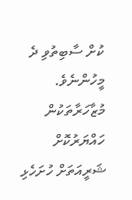ކުށް ސާބިތުވި ދެ މީހުންނެވެ.
މުޒާހަރާތަކުން ހައްޔަރުކޮށް ޝަރީއަތަށް ހުށަހެޅި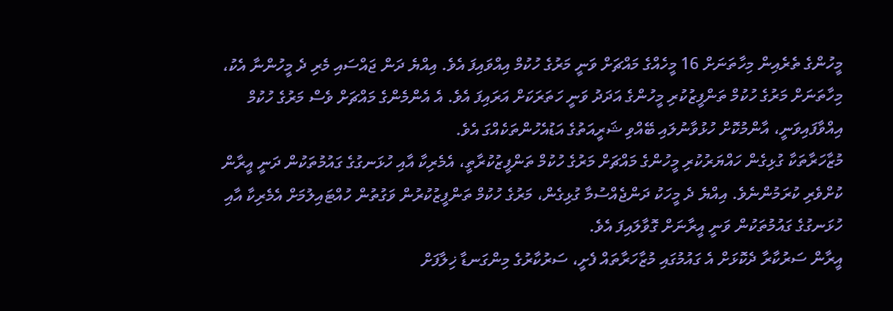މީހުންގެ ތެރެއިން މިހާތަނަށް 16 މީހެއްގެ މައްޗަށް ވަނީ މަރުގެ ހުކުމް އިއްވައިފަ އެވެ. އިއްޔެ ދަން ޖައްސައި މެރި ދެ މީހުންނާ އެކު، މިހާތަނަށް މަރުގެ ހުކުމް ތަންފީޒުކުރި މީހުންގެ އަދަދު ވަނީ ހަތަރަކަށް އަރައިފަ އެވެ. އެ އެންމެންގެ މައްޗަށް ވެސް މަރުގެ ހުކުމް އިއްވާފައިވަނީ، އާންމުކޮށް ހުޅުވާނުލައި ބޭއްވި ޝަރީއަތުގެ އަޑުއެހުންތަކެއްގަ އެވެ.
މުޒާހަރާތަކާ ގުޅިގެން ހައްޔަރުކުރި މީހުންގެ މައްޗަށް މަރުގެ ހުކުމް ތަންފީޒުކުރާތީ، އެމެރިކާ އާއި ހުޅަނގުގެ ގައުމުތަކުން ދަނީ އީރާން ކުށްވެރި ކުރަމުންނެވެ. އިއްޔެ ދެ މީހަކު ދަންޖެއްސުމާ ގުޅިގެން، މަރުގެ ހުކުމް ތަންފީޒުކުރުން ވަގުތުން ހުއްޓައިލުމަށް އެމެރިކާ އާއި ހުޅަނގުގެ ގައުމުތަކުން ވަނީ އީރާނަށް ގޮވާލައިފަ އެވެ.
އީރާން ސަރުކާރާ ދެކޮޅަށް އެ ގައުމުގައި މުޒާހަރާތައް ފެށީ، ސަރުކާރުގެ މިންގަނޑާ ޚިލާފަށް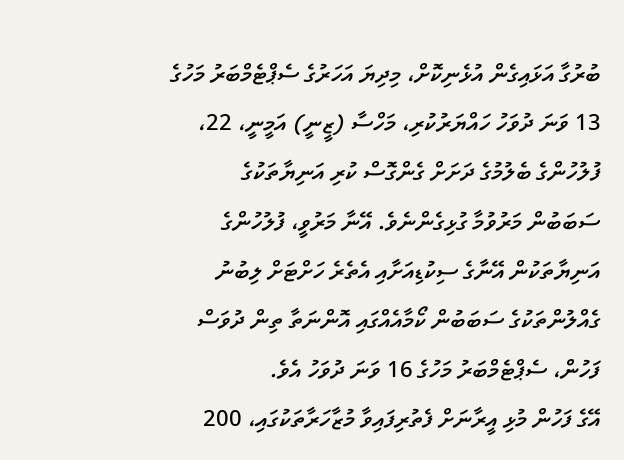ބުރުގާ އަޅައިގެން އުޅެނިކޮށް، މިދިޔަ އަހަރުގެ ސެޕްޓެމްބަރު މަހުގެ 13 ވަނަ ދުވަހު ހައްޔަރުކުރި، މަހްސާ (ޒީނީ) އަމީނީ، 22، ފުލުހުންގެ ބެލުމުގެ ދަށަށް ގެންގޮސް ކުރި އަނިޔާތަކުގެ ސަބަބުން މަރުވުމާ ގުޅިގެންނެވެ. އޭނާ މަރުވީ، ފުލުހުންގެ އަނިޔާތަކުން އޭނާގެ ސިކުޑިއަށާއި އެތެރެ ހަށްޓަށް ލިބުނު ގެއްލުންތަކުގެ ސަބަބުން ކޯމާއެއްގައި އޮންނަތާ ތިން ދުވަސް ފަހުން، ސެޕްޓެމްބަރު މަހުގެ 16 ވަނަ ދުވަހު އެވެ.
އޭގެ ފަހުން މުޅި އީރާނަށް ފެތުރިފައިވާ މުޒާހަރާތަކުގައި، 200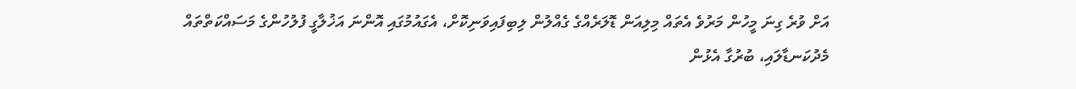އަށް ވުރެ ގިނަ މީހުން މަރުވެ އެތައް މިލިއަން ޑޮލަރެއްގެ ގެއްލުން ލިބިފައިވަނިކޮށް، އެގައުމުގައި އޮންނަ އަޚުލާގީ ފުލުހުންގެ މަސައްކަތްތައް މެދުކަނޑާލައި، ބުރުގާ އެޅުން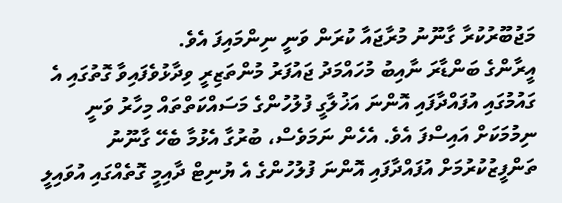މަޖުބޫރުކުރާ ގާނޫނު މުރާޖައާ ކުރަން ވަނީ ނިންމައިފަ އެވެ.
އީރާންގެ ބަންޑާރަ ނާއިބު މުހައްމަދު ޖައުފަރު މުންތަޒިރީ ވިދާޅުވެފައިވާ ގޮތުގައި އެ ގައުމުގައި އުފައްދާފައި އޮންނަ އަޚުލާގީ ފުލުހުންގެ މަސައްކަތްތައް މިހާރު ވަނީ ނިމުމަކަށް އައިސްފަ އެވެ. އެހެން ނަމަވެސް، ބުރުގާ އެޅުމާ ބެހޭ ގާނޫނު ތަންފީޒުކުރުމަށް އުފައްދާފައި އޮންނަ ފުލުހުންގެ އެ ޔުނިޓް ދާއިމީ ގޮތެއްގައި އުވައިލީ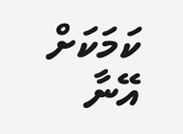ކަމަކަށް އޭނާ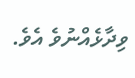ވިދާޅެއްނުވެ އެވެ.